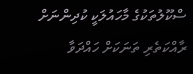ސްކޫލުތަކުގެ މާހައުލަކީ ކުދިންނަށް ރާއްކަތެރި ތަނަކަށް ހައްދަވާ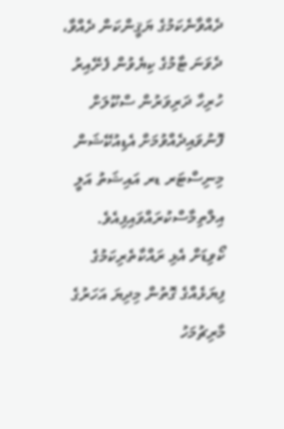ދެއްވާނެކަމުގެ ޔަޤީންކަން ދެއްވާ، ދެވަނަ ޓާމުގެ ކިޔެވުން ފެށޭއިރު ހުރިހާ ދަރިވަރުން ސްކޫލަށް ފޮނުވައިދެއްވުމަށް އެޑިއުކޭޝަން މިނިސްޓަރ ޑރ އައިޝަތު އަލީ އިލްތިމާސްކުރައްވައިފިއެވެ.
ކޯވިޑަށް އެޅި ރައްކާތެރިކަމުގެ ފިޔަޅެއްގެ ގޮތުން މިދިޔަ އަހަރުގެ މާރިޗުމަހު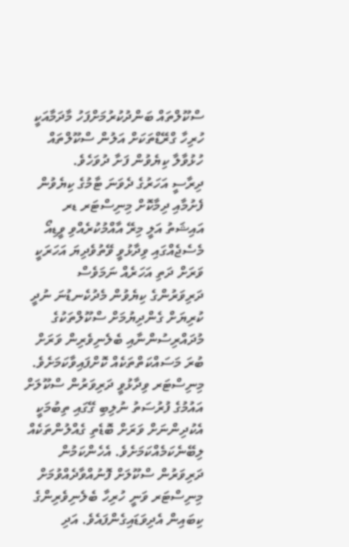ސްކޫލްތައް ބަންދުކުރުމަށްފަހު މާދަމާއަކީ ހުރިހާ ގްރޭޑްތަކަށް އަލުން ސްކޫލްތައް ހުޅުވާލާ ކިޔެވުން ފަށާ ދުވަހެވެ.
ދިރާސީ އަހަރުގެ ދެވަނަ ޓާމުގެ ކިޔެވުން ފެށުމާއި ދިމާކޮށް މިނިސްޓަރ ޑރ އައިޝަތު އަލީ މިރޭ އާއްމުކުރެއްވި ވީޑިއޯ މެސެޖެއްގައި ވިދާޅުވީ ވޭތުވެދިޔަ އަހަރަކީ ވަރަށް ދަތި އަހަރެއް ނަމަވެސް ދަރިވަރުންގެ ކިޔެވުން މެދުކެނޑުނަ ނުދީ ކުރިޔަށް ގެންދިޔުމަށް ސްކޫލްތަކުގެ މުދައްރިސުންނާއި ބެލެނިވެރިން ވަރަށް ބުރަ މަސައްކަތްތަކެއް ކޮށްފައިވާކަމަށެވެ.
މިނިސްޓަރ ވިދާޅުވީ ދަރިވަރުން ސްކޫލަށް އައުމުގެ ފުރުސަތު ނުލިބި ގޭގައި ތިބުމަކީ އެކުދިންނަށް ވަރަށް ބޮޑެތި ގެއްލުންތަކެއް ލިބޭނެކަމެއްކަމަށެވެ. އެހެންކަމުން ދަރިވަރުން ސްކޫލަށް ފޮނުއްވާދެއްވުމަށް މިނިސްޓަރ ވަނީ ހުރިހާ ބެލެނިވެރިންގެ ކިބައިން އެދިވަޑައިގެންފައެވެ. އަދި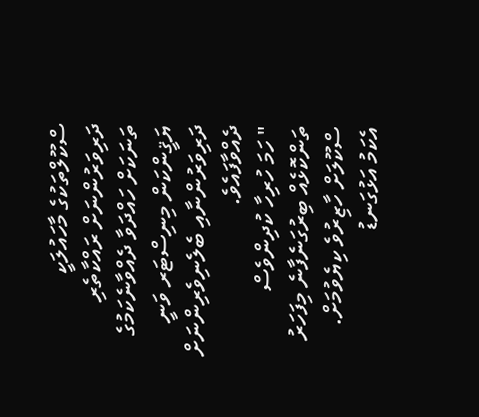ސްކޫލްތަކުގެ މާހައުލަކީ ދަރިވަރުންނަށް ރައްކާތެރި ތަނަކަށް ހައްދަވާ ދެއްވާނެކަމުގެ ޔަޤީންކަން މިނިސްޓަރ ވަނީ ދަރިވަރުންނާއި ބެލެނިވެރިންނަށް ދެއްވާފައެވެ.
" ހަމަ ހުރިހާ ކުދިންވެސް ތަންކޮޅެއް ބިރުގަނެފާނެ މިފަހަރު ސްކޫލަށް ހާޒިރުވެ ކިޔެވުމަށް. އެކަމު އަޅުގަނޑު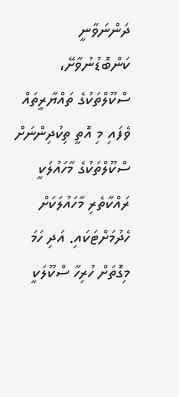ދަންނަވާނީ ކަންބޮޑުނުވާށޭ، ސްކޫލްތަކުގެ ތައްޔާރީތައް ވެފައި މި އޮތީ ތިކުދިންނަށް ސްކޫލްތަކުގެ މާހައުލަކީ ރައްކާތެރި މާހައުލަކަށް ހެދުމަށްޓަކައި. އަދި ހަމަ މިގޮތަށް ހުރިހާ ސްކޫލަކީ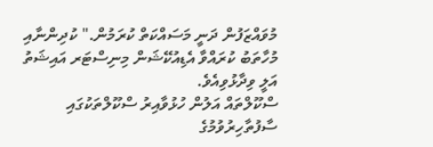މުވައްޒަފުން ދަނީ މަސައްކަތް ކުރަމުން." ކުދިންނާއި މުހާތަބު ކުރައްވާ އެޑިއުކޭޝަން މިނިސްޓަރ އައިޝަތު އަލީ ވިދާޅުވިއެވެ.
ސްކޫލްތައް އަލުން ހުޅުވާއިރު ސްކޫލްތަކުގައި ސާފުތާހިރުވުމުގެ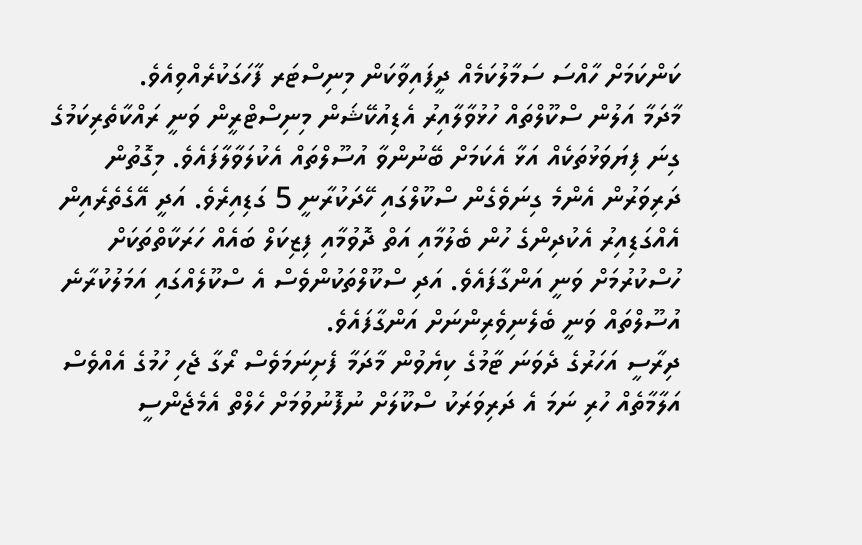ކަންކަމަށް ހާއްސަ ސަމާލުކަމެއް ދީފައިވާކަން މިނިސްޓަރ ފާހަގަކުރެއްވިއެވެ.
މާދަމާ އަލުން ސްކޫލްތައް ހުޅުވާލާއިރު އެޑިއުކޭޝަން މިނިސްޓްރީން ވަނީ ރައްކާތެރިކަމުގެ ގިނަ ފިޔަވަޅުތަކެއް އަޅާ އެކަމަށް ބޭނުންވާ އުސޫލްތައް އެކުލަވާލާފައެވެ. މިގޮތުން ދަރިވަރުން އެންމެ ގިނަވެގެން ސްކޫލްގައި ހޭދަކުރާނީ 5 ގަޑިއިރެވެ. އަދީ އޭގެތެރެއިން އެއްގަޑިއިރު އެކުދިންގެ ހުން ބެލުމާއި އަތް ދޮވުމާއި ފިޒިކަލް ބައެއް ހަރަކާތްތަކަށް ހުސްކުރުމަށް ވަނީ އަންގާފައެވެ. އަދި ސްކޫލްތަކުންވެސް އެ ސްކޫލެއްގައި އަމަލުކުރާނެ އުސޫލްތައް ވަނީ ބެލެނިވެރިންނަށް އަންގާފައެވެ.
ދިރާސީ އަހަރުގެ ދެވަނަ ޓާމުގެ ކިޔެވުން މާދަމާ ފެށިނަމަވެސް ރޯގާ ޖެހި ހުމުގެ އެއްވެސް އަލާމާތެއް ހުރި ނަމަ އެ ދަރިވަރަކު ސްކޫލަށް ނުފޮނުވުމަށް ހެލްތް އެމެޖެންސީ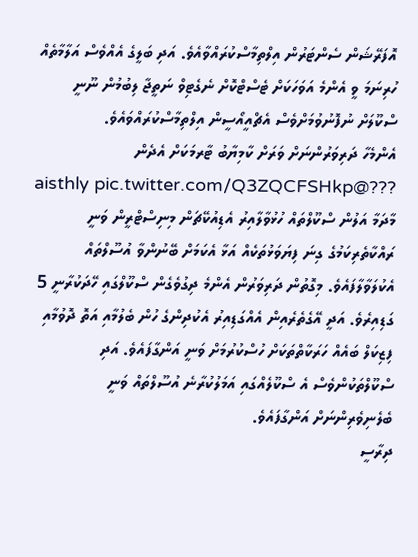އޮފަރޭޝަން ސެންޓަރުން އިލްތިމާސްކުރައްވާއެވެ. އަދި ބަލީގެ އެއްވެސް އަލާމާތެއް ހުރިނަމަ ވީ އެންމެ އަވަހަކަށް ޓެސްޓްކޮށް ނެގެޓިވް ނަތީޖާ ލިބުމުން ނޫނީ ސްކޫލަށް ނުފޮނުވުމަށްވެސް އެޗްއީއޯސީން އިލްތިމާސްކުރައްވައެވެ.
އެންމެހާ ދަރިވަރުންނަށް ވަރަށް ކާމިޔާބު ޓާރމަކަށް އެދެން ???@aisthly pic.twitter.com/Q3ZQCFSHkp
މާދަމާ އަލުން ސްކޫލްތައް ހުޅުވާލާއިރު އެޑިއުކޭޗަން މިނިސްޓްރީން ވަނީ ރައްކާތެރިކަމުގެ ގިނަ ފިޔަވަޅުތަކެއް އަޅާ އެކަމަށް ބޭނުންވާ އުސޫލްތައް އެކުލަވާލާފައެވެ. މިގޮތުން ދަރިވަރުން އެންމެ ދިގުވެގެން ސްކޫލްގައި ހޭދަކުރާނީ 5 ގަޑިއިރެވެ. އަދީ އޭގެތެރެއިން އެއްގަޑިއިރު އެކުދިންގެ ހުން ބެލުމާއި އަތޮ ދޮވުމާއި ފިޒިކަލް ބައެއް ހަރަކާތްތަކަށް ހުސްކުރުމަށް ވަނީ އަންގާފައެވެ. އަދި ސްކޫލްތަކުންވެސް އެ ސްކޫލެއްގައި އަމަލުކުރާނެ އުސޫލްތައް ވަނީ ބެލެނިވެރިންނަށް އަންގާފައެވެ.
ދިރާސީ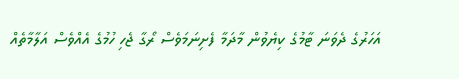އަހަރުގެ ދެވަނަ ޓާމުގެ ކިޔެވުން މާދަމާ ފެށިނަމަވެސް ރޯގާ ޖެހި ހުމުގެ އެއްވެސް އަލާމާތެއް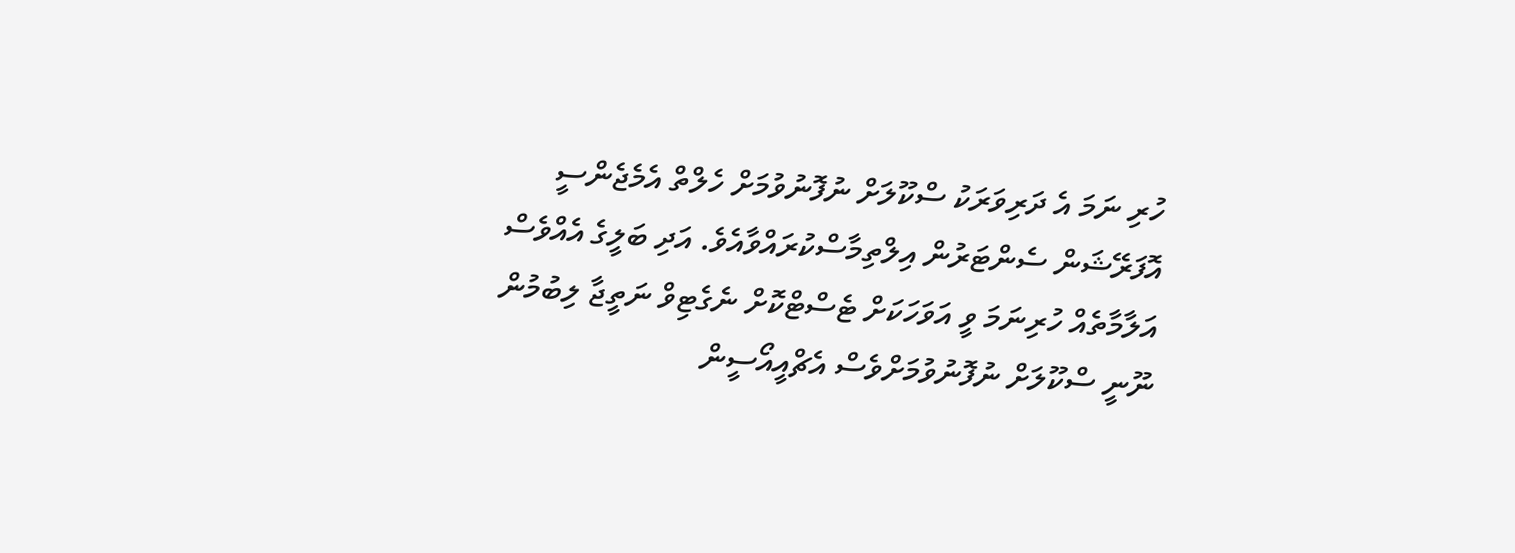ހުރި ނަމަ އެ ދަރިވަރަކު ސްކޫލަށް ނުފޮނުވުމަށް ހެލްތް އެމެޖެންސީ އޮފަރޭޝަން ސެންޓަރުން އިލްތިމާސްކުރައްވާއެވެ. އަދި ބަލީގެ އެއްވެސް އަލާމާތެއް ހުރިނަމަ ވީ އަވަހަކަށް ޓެސްޓްކޮށް ނެގެޓިވް ނަތީޖާ ލިބުމުން ނޫނީ ސްކޫލަށް ނުފޮނުވުމަށްވެސް އެޗްއީއޯސީން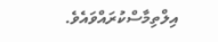އިލްތިމާސްކުރައްވައެވެ.